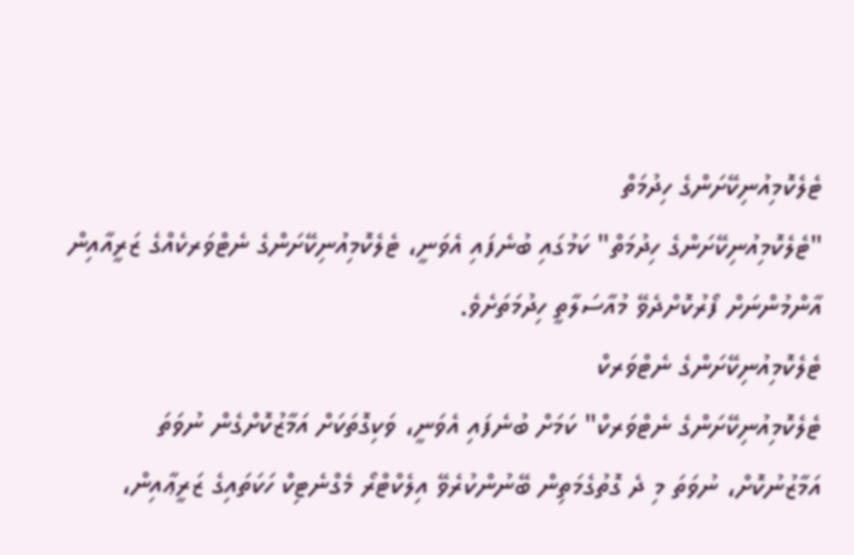ޓެލެކޮމިއުނިކޭށަންގެ ހިދުމަތް
"ޓެލެކޮމިއުނިކޭށަންގެ ހިދުމަތް" ކަމުގައި ބުނެފައި އެވަނީ، ޓެލެކޮމިއުނިކޭށަންގެ ނެޓްވަރކެއްގެ ޒަރީއާއިން އާންމުންނަށް ފޯރުކޮށްދެވޭ މުއާސަލާތީ ހިދުމަތަށެވެ.
ޓެލެކޮމިއުނިކޭށަންގެ ނެޓްވަރކް
ޓެލެކޮމިއުނިކޭށަންގެ ނެޓްވަރކް" ކަމަށް ބުނެފައި އެވަނީ، ވަކިގޮތަކަށް އަމާޒުކޮށްގެން ނުވަތަ އަމާޒުނުކޮށް، ނުވަތަ މި ދެ ގޮތުގެމަތިން ބޭނުންކުރެވޭ އިލެކްޓްރޯ މެގްނެޓިކް ހަކަތައިގެ ޒަރީޢާއިން،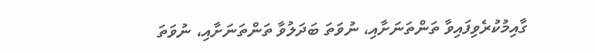ގާއިމުކުރެވިފައިވާ ތަންތަނަށާއި، ނުވަތަ ބަދަލުވާ ތަންތަނަށާއި، ނުވަތަ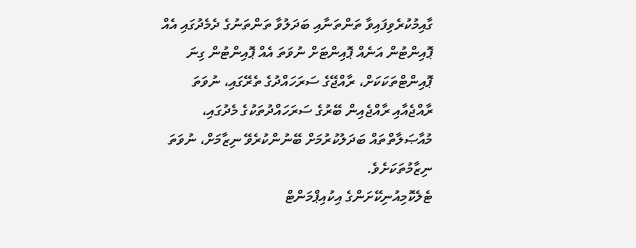ގާއިމުކުރެވިފައިވާ ތަންތަނާއި ބަދަލުވާ ތަންތަނުގެ ދެމެދުގައި އެއް ޕޮއިންޓުން އަނެއް ޕޮއިންޓަށް ނުވަތަ އެއް ޕޮއިންޓުން ގިނަ ޕޮއިންޓްތަކަކަށް، ރާއްޖޭގެ ސަރަހައްދުގެ ތެރޭގައި، ނުވަތަ ރާއްޖެއާއި ރާއްޖެއިން ބޭރުގެ ސަރަހައްދުތަކުގެ މެދުގައި، މުއާޞަލާތްތައް ބަދަލުކުރުމަށް ބޭނުންކުރެވޭ ނިޒާމަށް، ނުވަތަ ނިޒާމުތަކަށެވެ.
ޓެލެކޮމިއުނިކޭށަންގެ އިކުއިޕްމަންޓް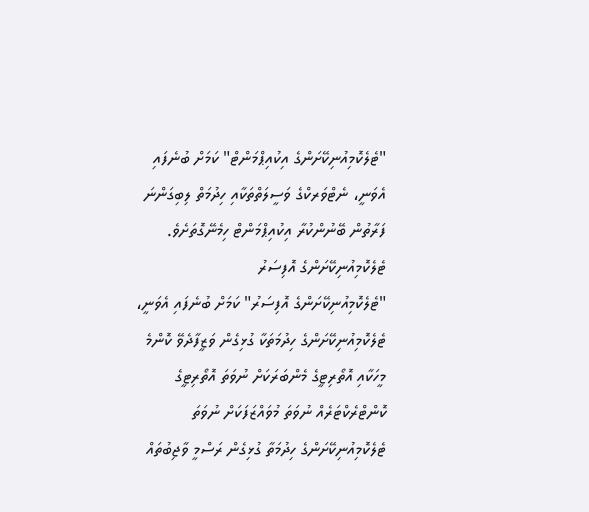"ޓެލެކޮމިއުނިކޭށަންގެ އިކުއިޕްމަންޓް" ކަމަށް ބުނެފައި އެވަނީ، ނެޓްވަރކްގެ ވަސީލަތްތަކާއި ހިދުމަތް ލިބިގަންނަ ފަރާތުން ބޭނުންކުރާ އިކުއިޕްމަންޓް ހިމެނޭގޮތަށެވެ.
ޓެލެކޮމިއުނިކޭށަންގެ އޮފިސަރު
"ޓެލެކޮމިއުނިކޭށަންގެ އޮފިސަރު" ކަމަށް ބުނެފައި އެވަނީ، ޓެލެކޮމިއުނިކޭށަންގެ ހިދުމަތަކާ ގުޅިގެން ވަޒީފާދެވޭ ކޮންމެ މީހަކާއި އޮތޯރިޓީގެ މެންބަރަކަށް ނުވަތަ އޮތޯރިޓީގެ ކޮންޓްރެކްޓަރެއް ނުވަތަ މުވައްޒަފަކަށް ނުވަތަ ޓެލެކޮމިއުނިކޭށަންގެ ހިދުމަތާ ގުޅިގެން ރަސްމީ ވާޖިބުތައް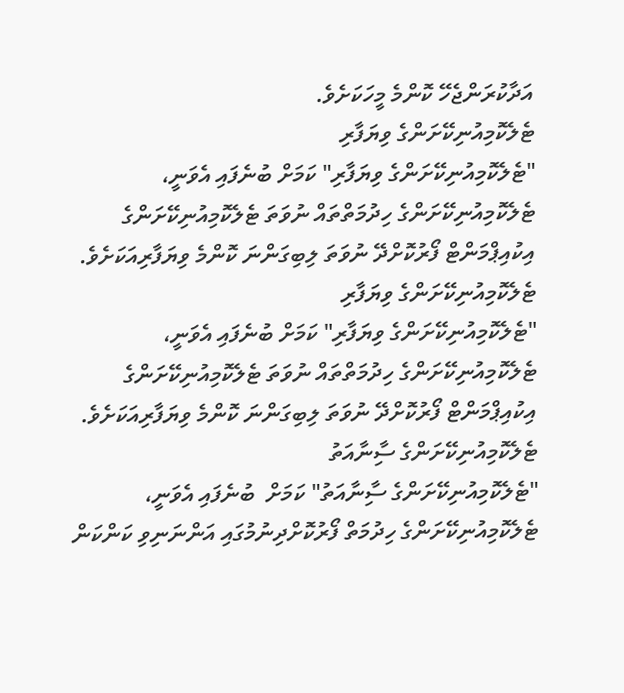އަދާކުރަންޖެހޭ ކޮންމެ މީހަކަށެވެ.
ޓެލެކޮމިއުނިކޭށަންގެ ވިޔަފާރި
"ޓެލެކޮމިއުނިކޭށަންގެ ވިޔަފާރި" ކަމަށް ބުނެފައި އެވަނީ، ޓެލެކޮމިއުނިކޭށަންގެ ހިދުމަތްތައް ނުވަތަ ޓެލެކޮމިއުނިކޭށަންގެ އިކުއިޕްމަންޓް ފޯރުކޮށްދޭ ނުވަތަ ލިބިގަންނަ ކޮންމެ ވިޔަފާރިއަކަށެވެ.
ޓެލެކޮމިއުނިކޭށަންގެ ވިޔަފާރި
"ޓެލެކޮމިއުނިކޭށަންގެ ވިޔަފާރި" ކަމަށް ބުނެފައި އެވަނީ، ޓެލެކޮމިއުނިކޭށަންގެ ހިދުމަތްތައް ނުވަތަ ޓެލެކޮމިއުނިކޭށަންގެ އިކުއިޕްމަންޓް ފޯރުކޮށްދޭ ނުވަތަ ލިބިގަންނަ ކޮންމެ ވިޔަފާރިއަކަށެވެ.
ޓެލެކޮމިއުނިކޭށަންގެ ސާިނާއަތު
"ޓެލެކޮމިއުނިކޭށަންގެ ސާިނާއަތު" ކަމަށް  ބުނެފައި އެވަނީ، ޓެލެކޮމިއުނިކޭށަންގެ ހިދުމަތް ފޯރުކޮށްދިނުމުގައި އަންނަނިވި ކަންކަން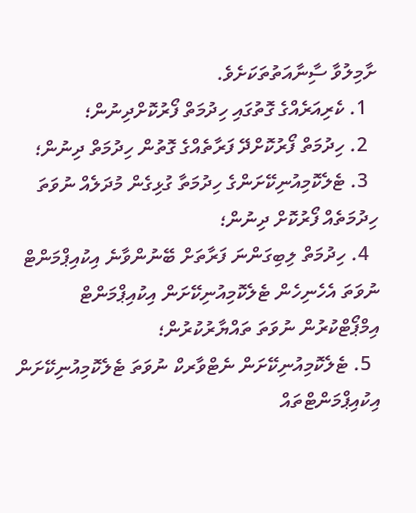ށާމިލުވާ ސާިނާއަތުތަކަށެވެ.
  1. ކެރިއަރެއްގެ ގޮތުގައި ހިދުމަތް ފޯރުކޮށްދިނުން؛
  2. ހިދުމަތް ފޯރުކޮށްދޭ ފަރާތެއްގެ ގޮތުން ހިދުމަތް ދިނުން؛
  3. ޓެލެކޮމިއުނިކޭށަންގެ ހިދުމަތާ ގުޅިގެން މުދަލެއް ނުވަތަ ހިދުމަތެއް ފޯރުކޮށް ދިނުން؛
  4. ހިދުމަތް ލިބިގަންނަ ފަރާތަށް ބޭނުންވާނެ އިކުއިޕްމަންޓް ނުވަތަ އެހެނިހެން ޓެލެކޮމިއުނިކޭށަން އިކުއިޕްމަންޓް އިމްޕޯޓްކުރުން ނުވަތަ ތައްޔާރުކުރުން؛
  5. ޓެލެކޮމިއުނިކޭށަން ނެޓްވާރކް ނުވަތަ ޓެލެކޮމިއުނިކޭށަން އިކުއިޕްމަންޓްތައް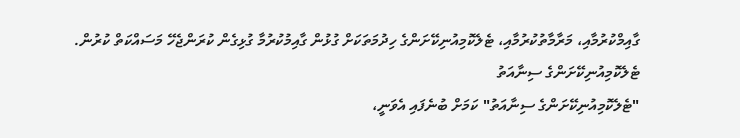ގާއިމްކުރުމާއި، މަރާމާތުކުރުމާއި، ޓެލެކޮމިއުނިކޭށަންގެ ހިދުމަތަކަށް ގުޅުން ގާއިމުކުރުމާ ގުޅިގެން ކުރަންޖެހޭ މަސައްކަތް ކުރުން.
ޓެލެކޮމިއުނިކޭށަންގެ ސިނާއަތު
"ޓެލެކޮމިއުނިކޭށަންގެ ސިނާއަތު" ކަމަށް ބުނެފައި އެވަނީ،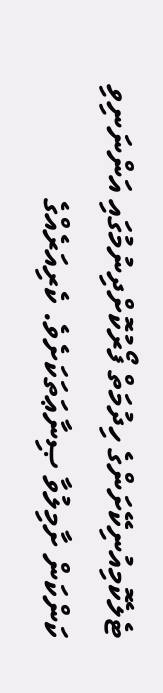ޓެލެކޮމިއުނިކޭށަންގެ ހިދުމަތް ފޯރުކޮށްދިނުމުގައި އަންނަނިވި ކަންކަން ށާމިލުވާ ޞިނާޢަތަކަށެވެ. ކެރިއަރެއްގެ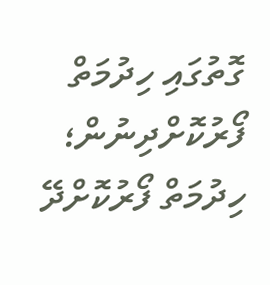ގޮތުގައި ހިދުމަތް ފޯރުކޮށްދިނުން؛ ހިދުމަތް ފޯރުކޮށްދޭ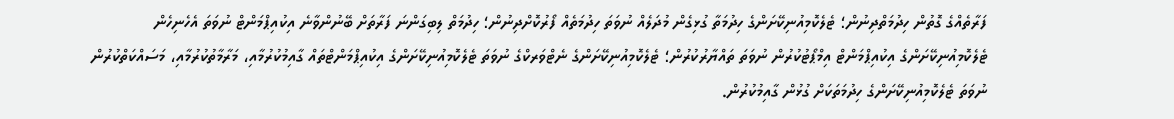ފަރާތެއްގެ ގޮތުން ހިދުމަތްދިނުން؛ ޓެލެކޮމިއުނިކޭށަންގެ ހިދުމަތާ ގުޅިގެން މުދަލެއް ނުވަތަ ހިދުމަތެއް ފޯރުކޮށްދިނުން؛ ހިދުމަތް ލިބިގަންނަ ފަރާތަށް ބޭނުންވާނެ އިކުއިޕްމަންޓް ނުވަތަ އެހެނިހެން ޓެލެކޮމިއުނިކޭށަންގެ އިކުއިޕްމަންޓް އިމްޕޯޓުކުރުން ނުވަތަ ތައްޔާރުކުރުން؛ ޓެލެކޮމިއުނިކޭށަންގެ ނެޓްވަރކްގެ ނުވަތަ ޓެލެކޮމިއުނިކޭށަންގެ އިކުއިޕްމަންޓްތައް ގާއިމުކުރުމާއި، މަރާމާތުކުރުމާއި، މަސައްކަތްކުރުން ނުވަތަ ޓެލެކޮމިއުނިކޭށަންގެ ހިދުމަތަކަށް ގުޅުން ގާއިމުކުރުން.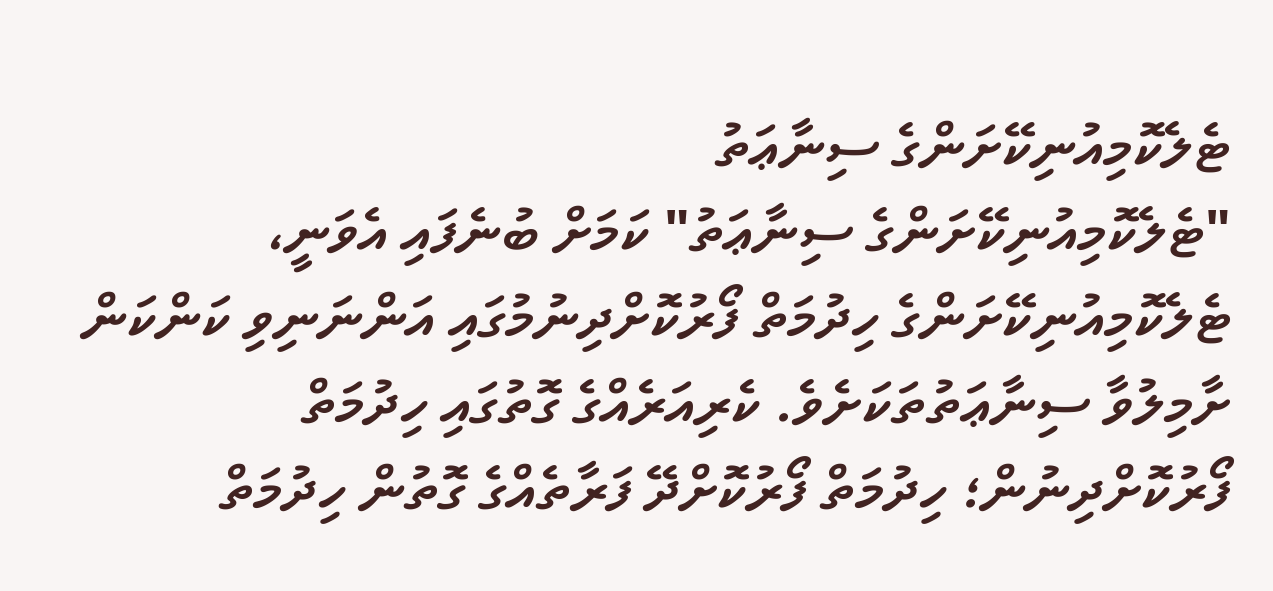ޓެލެކޮމިއުނިކޭށަންގެ ސިނާޢަތު
"ޓެލެކޮމިއުނިކޭށަންގެ ސިނާޢަތު" ކަމަށް ބުނެފައި އެވަނީ، ޓެލެކޮމިއުނިކޭށަންގެ ހިދުމަތް ފޯރުކޮށްދިނުމުގައި އަންނަނިވި ކަންކަން ށާމިލުވާ ސިނާޢަތުތަކަށެވެ. ކެރިއަރެއްގެ ގޮތުގައި ހިދުމަތް ފޯރުކޮށްދިނުން؛ ހިދުމަތް ފޯރުކޮށްދޭ ފަރާތެއްގެ ގޮތުން ހިދުމަތް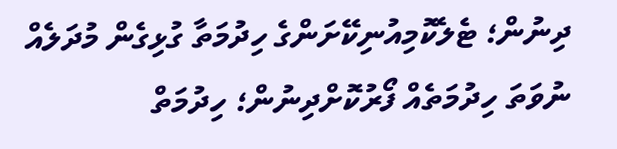ދިނުން؛ ޓެލެކޮމިއުނިކޭށަންގެ ހިދުމަތާ ގުޅިގެން މުދަލެއް ނުވަތަ ހިދުމަތެއް ފޯރުކޮށްދިނުން؛ ހިދުމަތް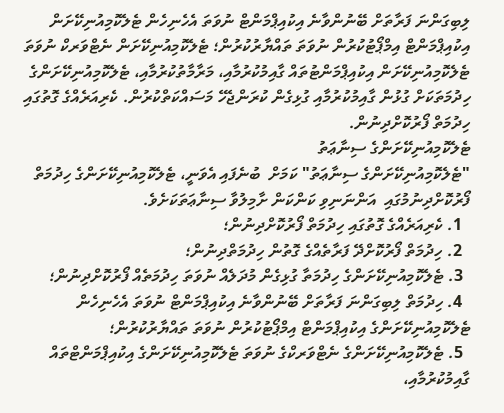ލިބިގަންނަ ފަރާތަށް ބޭނުންވާނެ އިކުއިޕްމަންޓް ނުވަތަ އެހެނިހެން ޓެލެކޮމިއުނިކޭށަން އިކުއިޕްމަންޓް އިމްޕޯޓުކުރުން ނުވަތަ ތައްޔާރުކުރުން؛ ޓެލެކޮމިއުނިކޭށަން ނެޓްވަރކް ނުވަތަ ޓެލެކޮމިއުނިކޭށަން އިކުއިޕްމަންޓުތައް ގާއިމުކުރުމާއި، މަރާމާތުކުރުމާއި، ޓެލެކޮމިއުނިކޭށަންގެ ހިދުމަތަކަށް ގުޅުން ގާއިމުކުރުމާއި ގުޅިގެން ކުރަންޖެހޭ މަސައްކަތްކުރުން. ކެރިއަރެއްގެ ގޮތުގައި ހިދުމަތް ފޯރުކޮށްދިނުން.
ޓެލެކޮމިއުނިކޭށަންގެ ސިނާޢަތު
"ޓެލެކޮމިއުނިކޭށަންގެ ސިނާޢަތު" ކަމަށް  ބުނެފައި އެވަނީ، ޓެލެކޮމިއުނިކޭށަންގެ ހިދުމަތް ފޯރުކޮށްދިނުމުގައި  އަންނަނިވި ކަންކަން ށާމިލުވާ ސިނާޢަތަކަށެވެ.
  1. ކެރިއަރެއްގެ ގޮތުގައި ހިދުމަތް ފޯރުކޮށްދިނުން؛
  2. ހިދުމަތް ފޯރުކޮށްދޭ ފަރާތެއްގެ ގޮތުން ހިދުމަތްދިނުން؛
  3. ޓެލެކޮމިއުނިކޭށަންގެ ހިދުމަތާ ގުޅިގެން މުދަލެއް ނުވަތަ ހިދުމަތެއް ފޯރުކޮށްދިނުން؛
  4. ހިދުމަތް ލިބިގަންނަ ފަރާތަށް ބޭނުންވާނެ އިކުއިޕްމަންޓް ނުވަތަ އެހެނިހެން ޓެލެކޮމިއުނިކޭށަންގެ އިކުއިޕްމަންޓް އިމްޕޯޓުކުރުން ނުވަތަ ތައްޔާރުކުރުން؛
  5. ޓެލެކޮމިއުނިކޭށަންގެ ނެޓްވަރކްގެ ނުވަތަ ޓެލެކޮމިއުނިކޭށަންގެ އިކުއިޕްމަންޓްތައް ގާއިމުކުރުމާއި،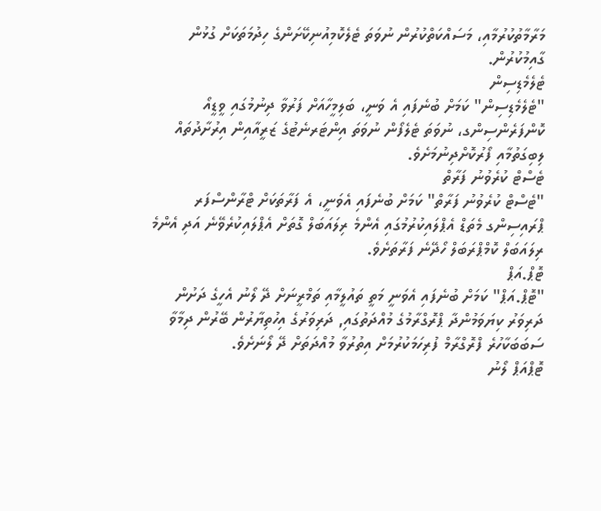މަރާމާތުކުރުމާއި، މަސައްކަތްކުރުން ނުވަތަ ޓެލެކޮމިއުނިކޭށަންގެ ހިދުމަތަކަށް ގުޅުން ގާއިމުކުރުން.
ޓެލެމެޑިސިން
"ޓެލެމެޑިސިން" ކަމަށް ބުނެފައި އެ ވަނީ، ބަލިމީހާއަށް ފަރުވާ ދިނުމުގައި ވީޑީއޯ ކޮންފަރެންސިންގ، ނުވަތަ ޓެލެފޯން ނުވަތަ އިންޓަރނެޓުގެ ޒަރީއާއިން އިރުށާދުތައް ލިބިގަތުމާއި ފޯރުކޮށްދިނުމަށެވެ.
ޓެސްޓް ކުރެވުނު ފަރާތް
"ޓެސްޓް ކުރެވުނު ފަރާތް" ކަމަށް ބުނެފައި އެވަނީ، އެ ފަރާތަކަށް ޓްރާންސްފަރ ޕްރައިސިންގ މެތަޑް އެޕްލައިކުރުމުގައި އެންމެ ރިލައަބަލް ގޮތަށް އެޕްލައިކުރެވޭނެ އަދި އެންމެ ރިލައަބަލް ކޮމްޕްރަބަލް ހޯދޭނެ ފަރާތަށެވެ.
ޓޮޕް.އަޕް
"ޓޮޕް.އަޕް" ކަމަށް ބުނެފައި އެވަނީ މަތީ ތައުލީމާއި ތަމްރީނަށް ދޭ ލޯނު އެހީގެ ދަށުން ދަރިވަރު ކިޔަވަމުންދާ ޕްރޮގްރާމުގެ މުއްދަތުގައި, ދަރިވަރުގެ އިހުތިޔާރުން ބޭރުން ދިމާވާ ސަބަބަކާހުރެ ފްރޮގްރާމް ފުރިހަމަކުރުމަށް އިތުރުވާ މުއްދަތަށް ދޭ ލޯނަށެވެ.
ޓޮޕްއަޕް ލޯނު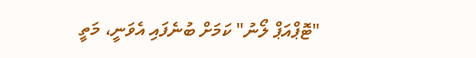"ޓޮޕްއަޕް ލޯނު" ކަމަށް ބުނެފައި އެވަނީ، މަތީ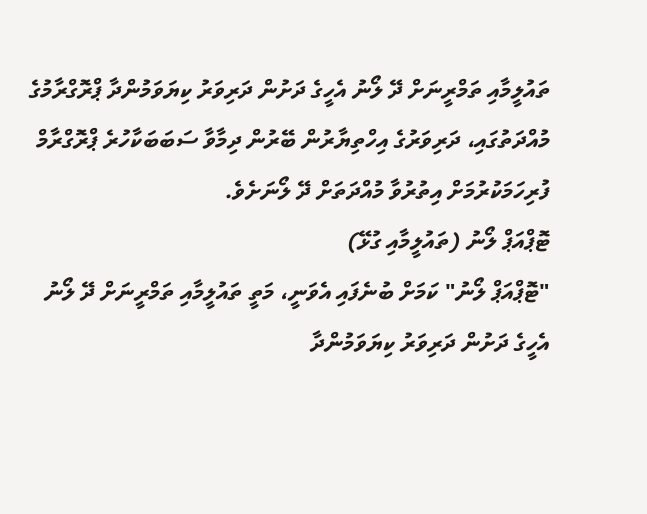ތައުލީމާއި ތަމްރީނަށް ދޭ ލޯނު އެހީގެ ދަށުން ދަރިވަރު ކިޔަވަމުންދާ ޕްރޮގްރާމުގެ މުއްދަތުގައި، ދަރިވަރުގެ އިހްތިޔާރުން ބޭރުން ދިމާވާ ސަބަބަކާހުރެ ޕްރޮގްރާމް ފުރިހަމަކުރުމަށް އިތުރުވާ މުއްދަތަށް ދޭ ލޯނަށެވެ.
ޓޮޕްއަޕް ލޯނު (ތައުލީމާއި ގުޅޭ)
"ޓޮޕްއަޕް ލޯނު" ކަމަށް ބުނެފައި އެވަނީ، މަތީ ތައުލީމާއި ތަމްރީނަށް ދޭ ލޯނު އެހީގެ ދަށުން ދަރިވަރު ކިޔަވަމުންދާ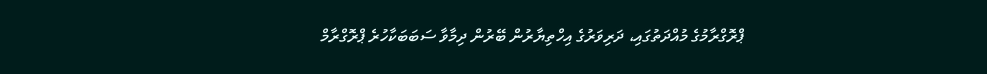ޕްރޮގްރާމުގެ މުއްދަތުގައި، ދަރިވަރުގެ އިހްތިޔާރުން ބޭރުން ދިމާވާ ސަބަބަކާހުރެ ޕްރޮގްރާމް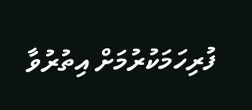ފުރިހަމަކުރުމަށް އިތުރުވާ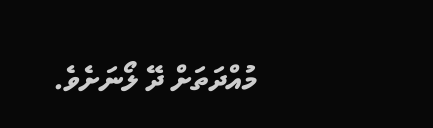މުއްދަތަށް ދޭ ލޯނަށެވެ.